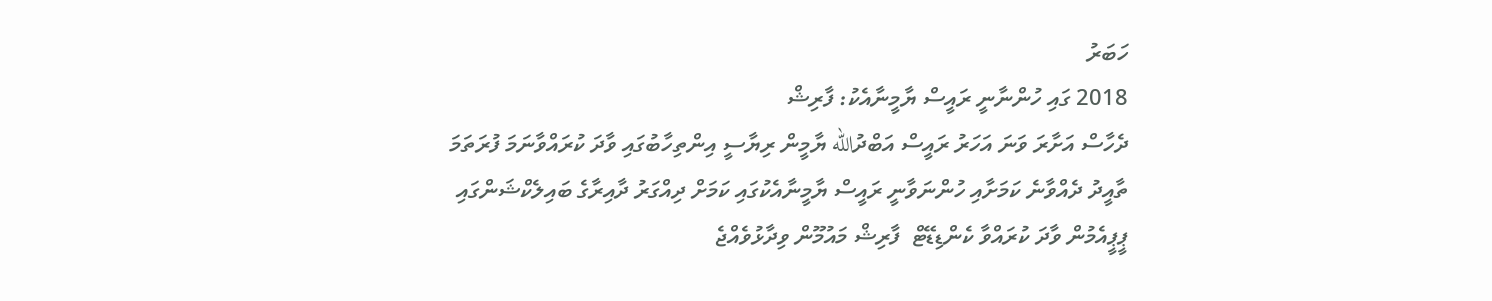ހަބަރު
2018 ގައި ހުންނާނީ ރައީސް ޔާމީނާއެކު: ފާރިޝް
ދެހާސް އަށާރަ ވަނަ އަހަރު ރައީސް އަބްދުالله ޔާމީން ރިޔާސީ އިންތިހާބުގައި ވާދަ ކުރައްވާނަމަ ފުރަތަމަ ތާއީދު ދެއްވާނެ ކަމަށާއި ހުންނަވާނީ ރައީސް ޔާމީނާއެކުގައި ކަމަށް ދިއްގަރު ދާއިރާގެ ބައިލެކްޝަންގައި ޕީޕީއެމުން ވާދަ ކުރައްވާ ކެންޑިޑޭޓް  ފާރިޝް މައުމޫން ވިދާޅުވެއްޖެ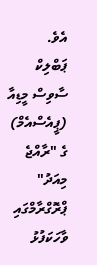އެވެ.
ޕަބްލިކް ސާވިސް މީޑިއާ (ޕީއެސްއެމް) ގެ "ރާއްޖެ މިއަދު" ޕްރޮގްރާމްގައި  ވާހަކަފުޅު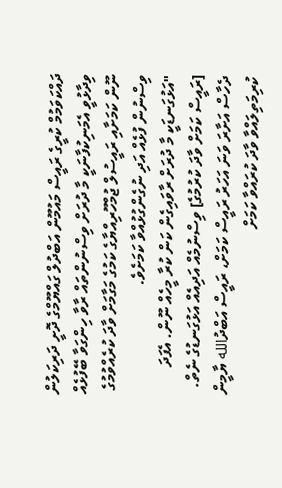ދައްކަވަމުމް ކުރީގެ ރައީސް މައުމޫން އަބްދުލް ގައްޔޫމްގެ ދޮށީ ދަރިކަލުން ވިދާޅުވީ އެމަނިކުފާނަކީ މާ ދުރަށް ވިސްނުންތައް ރާވާ ހިންގަވާ ބޭފުޅެއް ނޫން ކަމަށާއި ރައީސުލް ޖުމްހޫރިއްޔާގެ ކަމުގެ މަގާމަށް ވާދަ ކުރެއްވުމުގެ ވިސްނުން ފުޅެއް އަދި ނުގެންގުޅުއްވާ ކަމަށެވެ.
"އަޅުގަނޑަކީ މާ ދުރަށް ރާވައިގެން ކަން ކުރާ މީހެއް ނޫން. އެފަދަ [ރައީސް ކަމަށް ވާދަ ކުރުމުގެ] ވިސްނުމެއް އަދިއެއް އަޅުގަނޑުގެ ނެތް. ދެހާސް އަށާރަ ވަނަ އަހަރު ރައީސް ކަމަށް، ރައީސް އަބްދުالله ޔާމީން ކުރިމަތިލައްވާ ވާދަ ކުރައްވާ ކަމަށް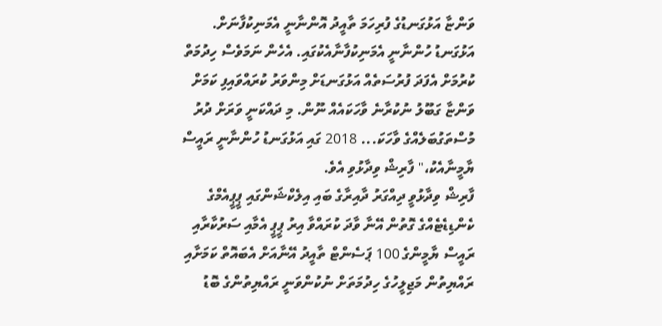ވަންޏާ އަޅުގަނޑުގެ ފުރިހަމަ ތާއީދު އޮންނާނީ އެމަނިކުފާނަށް. އަޅުގަނޑު ހުންނާނީ އެމަނިކުފާނާއެކުގައި. އެހެން ނަމަވެސް ހިދުމަތް ކުރުމަށް އެފަދަ ފުރުސަތެއް އަޅުގަނޑަށް މިންވަރު ކުރައްވައިފި ކަމަށް ވަންޏާ ގަބޫލު ނުކުރާނެ ވާހަކައެއް ނޫން. މި ދައްކަނީ ވަރަށް ދުރު މުސްތަގުބަލެއްގެ ވާހަކަ... 2018 ގައި އަޅުގަނޑު ހުންނާނީ ރައީސް ޔާމީނާއެކު،" ފާރިޝް ވިދާޅުވި އެވެ.
ފާރިޝް ވިދާޅުވީ ދިއްގަރު ދާއިރާގެ ބައި އިލެކްޝަންގައި ޕީޕީއެމްގެ ކެންޑިޑެޓެއްގެ ގޮތުން އޭނާ ވާދަ ކުރައްވާ އިރު ޕީޕީ އެމާއި ސަރުކާރާއި ރައީސް ޔާމީންގެ 100 ޕަސެންޓް ތާއީދު އޭނާއަށް އެބައޮތް ކަމަށާއި ރައްޔިތުން މަޖިލީހުގެ ހިދުމަތަށް ނުކުންވަނީ ރައްޔިތުންގެ ބޮޑު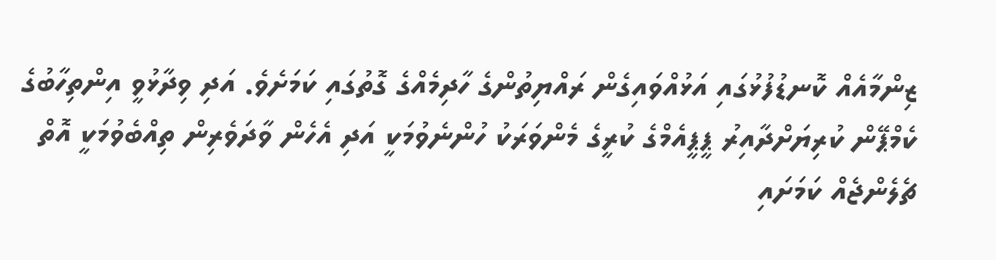ޒިންމާއެއް ކޮނޑުފުޅުގައި އަޅުއްވައިގެން ރައްޔިތުންގެ ހާދިމެއްގެ ގޮތުގައި ކަމަށެވެ. އަދި ވިދާޅުވީ އިންތިހާބުގެ ކެމްޕޭން ކުރިޔަށްދާއިރު ޕީޕީއެމްގެ ކުރީގެ މެންވަރަކު ހުންނެވުމަކީ އަދި އެހެން ވާދަވެރިން ތިއްބެވުމަކީ އޮތް ޗެލެންޖެއް ކަމަށައި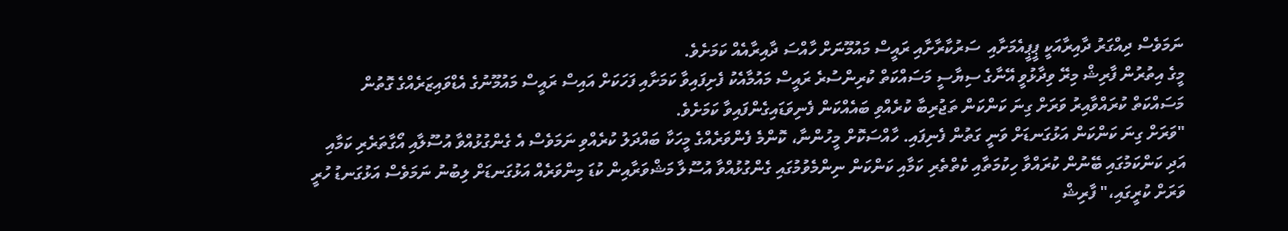ނަމަވެސް ދިއްގަރު ދާއިރާއަކީ ޕީޕީއެމަށާއި  ސަރުކާރާށާއި ރައީސް މައުމޫނަށް ހާއްސަ ދާއިރާއެއް ކަމަށެވެ.
މީގެ އިތުރުން ފާރިޝް މިރޭ ވިދާޅުވީ އޭނާގެ ސިޔާސީ މަސައްކަތް ކުރިންސުރެ ރައީސް މައުމާއެކު ފެށިފައިވާ ކަމަށާއި ފަހަކަށް އައިސް ރައީސް މައުމޫނުގެ އެޑްވައިޒަރެއްގެ ގޮތުން މަސައްކަތް ކުރައްވާއިރު ވަރަށް ގިނަ ކަންކަން ތަޖުރިބާ ކުރެއްވި ބައެއްކަން ފެނިވަޑައިގެންފައިވާ ކަމަށެވެ.
"ވަރަށް ގިނަ ކަންކަން އަޅުގަނޑަށް ވަނީ ގަތުން ފެނިފައި. ހާއްސަކޮށް މީހުންނާ، ކޮންމެ ފެންވަރެއްގެ މީހަކާ ބައްދަލު ކުރެއްވި ނަމަވެސް އެ ގެންގުޅުއްވާ އުސޫލާއި އޯގާތަރެރި ކަމާއި އަދި ކަންކަމުގައި ބޭނުން ކުރައްވާ ހިކުމަތާއި ކެތްތެރި ކަމާއި ކަންކަން ނިންމެވުމުގައި ގެންގުޅުއްވާ އުސޫލާ މަޝްވަރާއިން ކުޑަ މިންވަރެއް އަޅުގަނޑަށް ލިބުނު ނަމަވެސް އަޅުގަނޑު ހުރީ ވަރަށް ކުރީގައި،" ފާރިޝް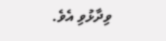ވިދާޅުވި އެވެ.